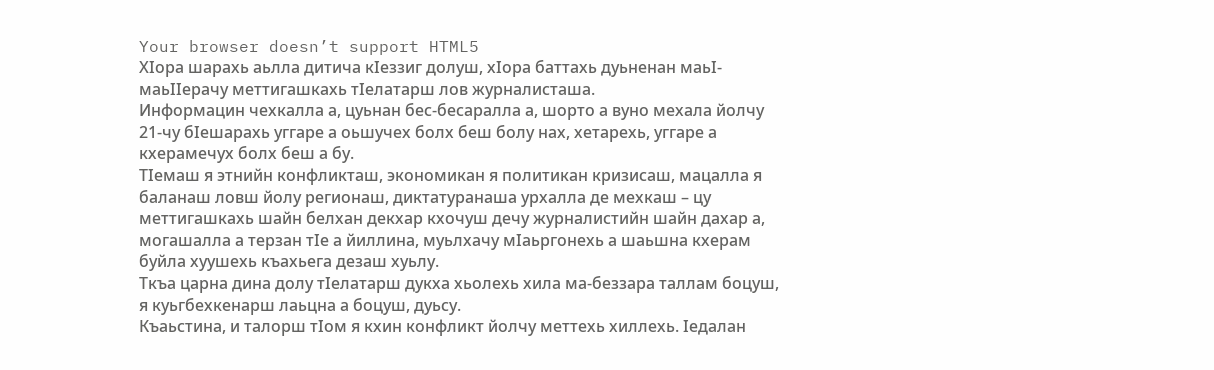Your browser doesn’t support HTML5
ХIора шарахь аьлла дитича кIеззиг долуш, хIора баттахь дуьненан маьI-маьIIерачу меттигашкахь тIелатарш лов журналисташа.
Информацин чехкалла а, цуьнан бес-бесаралла а, шорто а вуно мехала йолчу 21-чу бIешарахь уггаре а оьшучех болх беш болу нах, хетарехь, уггаре а кхерамечух болх беш а бу.
ТIемаш я этнийн конфликташ, экономикан я политикан кризисаш, мацалла я баланаш ловш йолу регионаш, диктатуранаша урхалла де мехкаш – цу меттигашкахь шайн белхан декхар кхочуш дечу журналистийн шайн дахар а, могашалла а терзан тIе а йиллина, муьлхачу мIаьргонехь а шаьшна кхерам буйла хуушехь къахьега дезаш хуьлу.
Ткъа царна дина долу тIелатарш дукха хьолехь хила ма-беззара таллам боцуш, я куьгбехкенарш лаьцна а боцуш, дуьсу.
Къаьстина, и талорш тIом я кхин конфликт йолчу меттехь хиллехь. Iедалан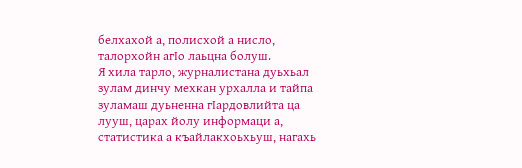белхахой а, полисхой а нисло, талорхойн агIо лаьцна болуш.
Я хила тарло, журналистана дуьхьал зулам динчу мехкан урхалла и тайпа зуламаш дуьненна гIардовлийта ца лууш, царах йолу информаци а, статистика а къайлакхоьхьуш, нагахь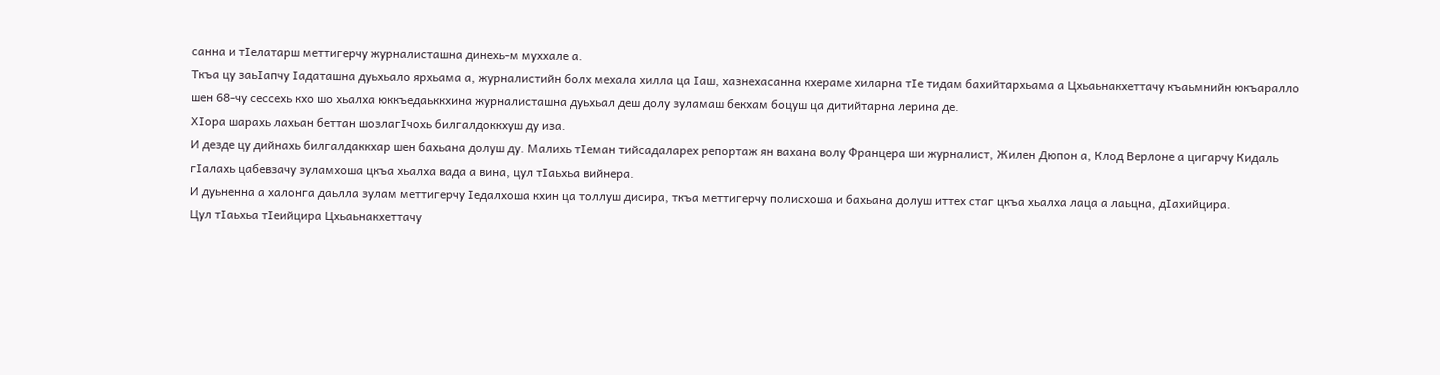санна и тIелатарш меттигерчу журналисташна динехь-м муххале а.
Ткъа цу заьIапчу Iадаташна дуьхьало ярхьама а, журналистийн болх мехала хилла ца Iаш, хазнехасанна кхераме хиларна тIе тидам бахийтархьама а Цхьаьнакхеттачу къаьмнийн юкъаралло шен 68-чу сессехь кхо шо хьалха юккъедаьккхина журналисташна дуьхьал деш долу зуламаш бекхам боцуш ца дитийтарна лерина де.
ХIора шарахь лахьан беттан шозлагIчохь билгалдоккхуш ду иза.
И дезде цу дийнахь билгалдаккхар шен бахьана долуш ду. Малихь тIеман тийсадаларех репортаж ян вахана волу Францера ши журналист, Жилен Дюпон а, Клод Верлоне а цигарчу Кидаль гIалахь цабевзачу зуламхоша цкъа хьалха вада а вина, цул тIаьхьа вийнера.
И дуьненна а халонга даьлла зулам меттигерчу Iедалхоша кхин ца толлуш дисира, ткъа меттигерчу полисхоша и бахьана долуш иттех стаг цкъа хьалха лаца а лаьцна, дIахийцира.
Цул тIаьхьа тIеийцира Цхьаьнакхеттачу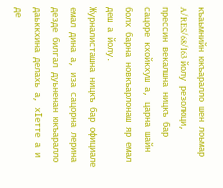къаьмнийн юкъаралло шен лоьмар A/RES/68/I63 йолу резолюци, прессин векалшна ницкъ бар сацоре кхойкхуш а, царна шайн болх барна новкъарлонаш яр емал деш а йолу.
Журналисташна ницкъ бар официале емал дина а, иза сацорна лерина дезде билгал дуьненан юкъаралло даьккхина делахь а, хIетте а и де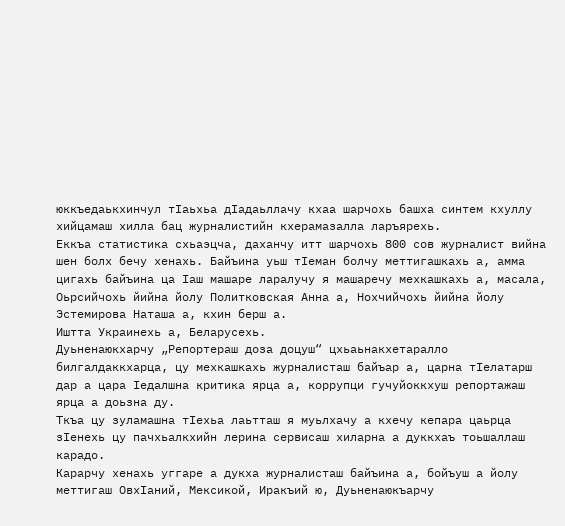юккъедаькхинчул тIаьхьа дIадаьллачу кхаа шарчохь башха синтем кхуллу хийцамаш хилла бац журналистийн кхерамазалла ларъярехь.
Еккъа статистика схьаэцча, даханчу итт шарчохь 800 сов журналист вийна шен болх бечу хенахь. Байъина уьш тIеман болчу меттигашкахь а, амма цигахь байъина ца Iаш машаре ларалучу я машаречу мехкашкахь а, масала, Оьрсийчохь йийна йолу Политковская Анна а, Нохчийчохь йийна йолу Эстемирова Наташа а, кхин берш а.
Иштта Украинехь а, Беларусехь.
Дуьненаюкхарчу „Репортераш доза доцуш“ цхьаьнакхетаралло билгалдаккхарца, цу мехкашкахь журналисташ байъар а, царна тIелатарш дар а цара Iедалшна критика ярца а, коррупци гучуйоккхуш репортажаш ярца а доьзна ду.
Ткъа цу зуламашна тIехьа лаьтташ я муьлхачу а кхечу кепара цаьрца зIенехь цу пачхьалкхийн лерина сервисаш хиларна а дуккхаъ тоьшаллаш карадо.
Карарчу хенахь уггаре а дукха журналисташ байъина а, бойъуш а йолу меттигаш ОвхIаний, Мексикой, Иракъий ю, Дуьненаюкъарчу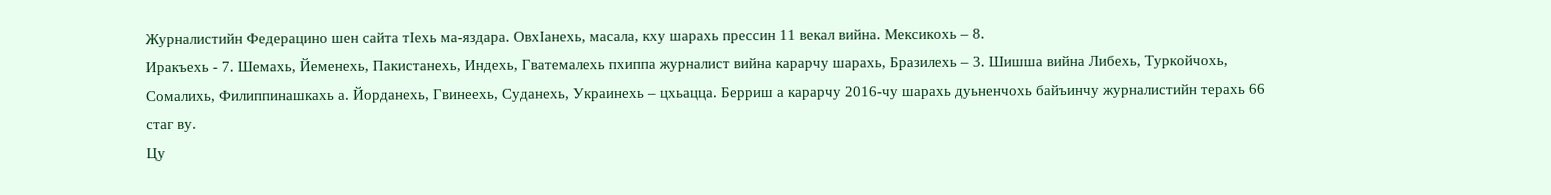Журналистийн Федерацино шен сайта тIехь ма-яздара. ОвхIанехь, масала, кху шарахь прессин 11 векал вийна. Мексикохь – 8.
Иракъехь - 7. Шемахь, Йеменехь, Пакистанехь, Индехь, Гватемалехь пхиппа журналист вийна карарчу шарахь, Бразилехь – 3. Шишша вийна Либехь, Туркойчохь, Сомалихь, Филиппинашкахь а. Йорданехь, Гвинеехь, Суданехь, Украинехь – цхьацца. Берриш а карарчу 2016-чу шарахь дуьненчохь байъинчу журналистийн терахь 66 стаг ву.
Цу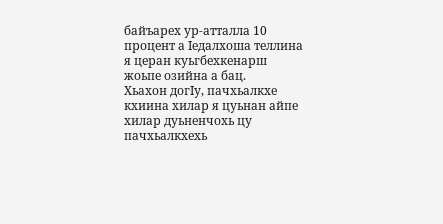байъарех ур-атталла 10 процент а Iедалхоша теллина я церан куьгбехкенарш жоьпе озийна а бац.
Хьахон догIу, пачхьалкхе кхиина хилар я цуьнан айпе хилар дуьненчохь цу пачхьалкхехь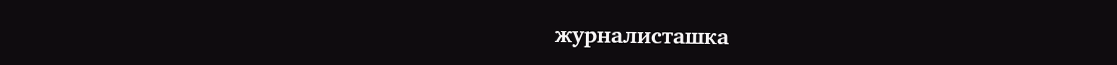журналисташка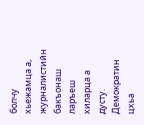болчу хьежамца а, журналистийн бакъонаш ларъеш хиларца а дусту.
Демократин цхьа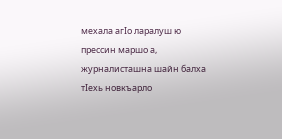мехала агIо ларалуш ю прессин маршо а, журналисташна шайн балха тIехь новкъарло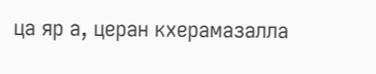ца яр а, церан кхерамазалла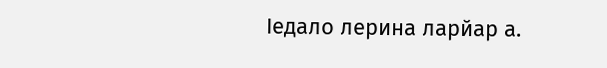Iедало лерина ларйар а.